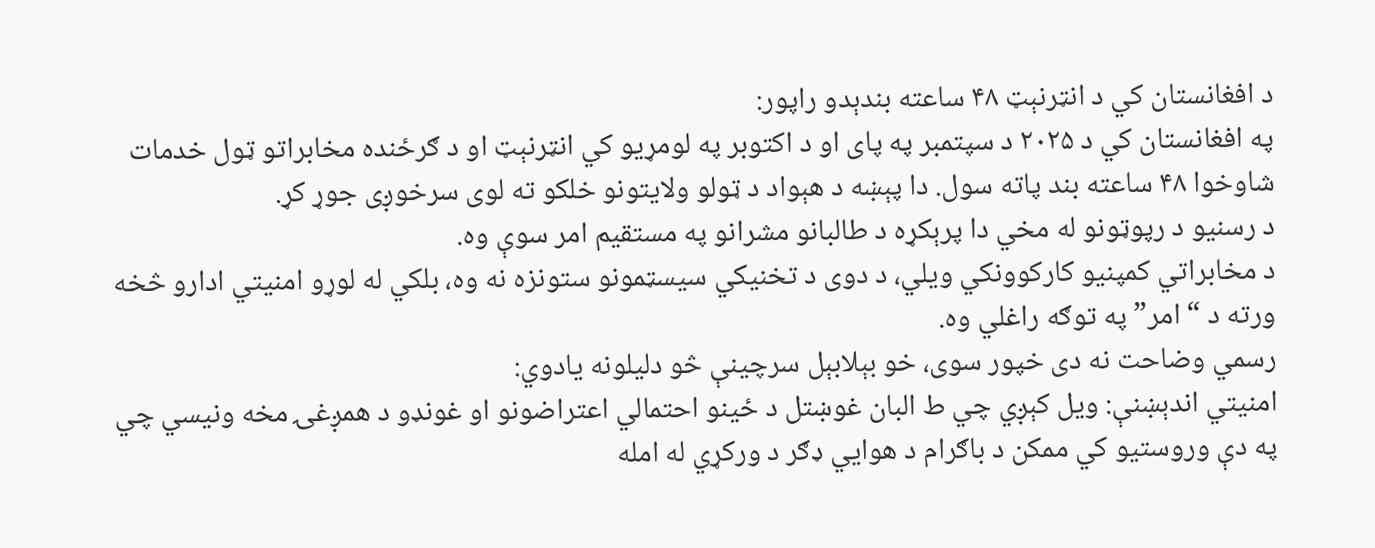د افغانستان کي د انټرنېټ ۴۸ ساعته بندېدو راپور:
په افغانستان کي د ۲۰۲۵ د سپتمبر په پای او د اکتوبر په لومړیو کي انټرنېټ او د ګرځنده مخابراتو ټول خدمات شاوخوا ۴۸ ساعته بند پاته سول. دا پېښه د هېواد د ټولو ولایتونو خلکو ته لوی سرخوږی جوړ کړ.
د رسنیو د رپوټونو له مخي دا پرېکړه د طالبانو مشرانو په مستقیم امر سوې وه.
د مخابراتي کمپنیو کارکوونکي ویلي، د دوی د تخنیکي سیسټمونو ستونزه نه وه، بلکي له لوړو امنیتي ادارو څخه ورته د “امر” په توګه راغلي وه.
رسمي وضاحت نه دی خپور سوی، خو بېلابېل سرچینې څو دلیلونه یادوي:
امنیتي اندېښنې: ویل کېږي چي ط البان غوښتل د ځینو احتمالي اعتراضونو او غونډو د همږغۍ مخه ونیسي چي په دې وروستيو کي ممکن د باګرام د هوايي ډګر د ورکړي له امله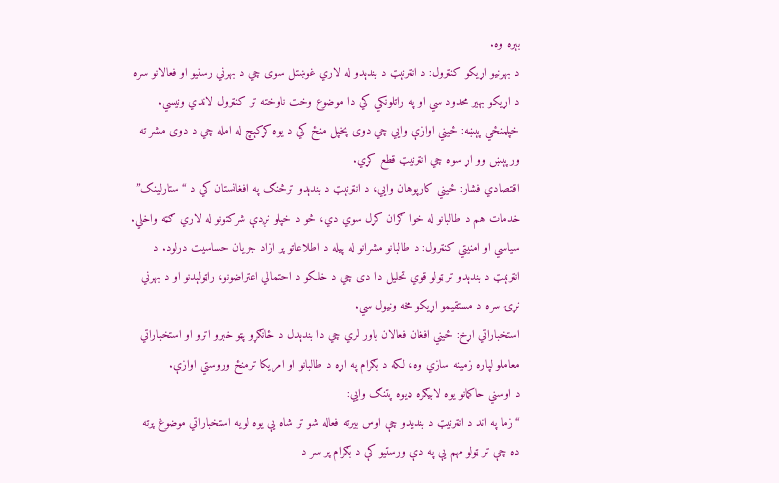بېره وه.
د بهرنیو اړیکو کنټرول: د انټرنېټ د بندېدو له لاري غوښتل سوی چي د بهرني رسنیو او فعالانو سره د اړیکو بهیر محدود سي او په راتلونکي کي دا موضوع وخت ناوخته تر کنټرول لاندي ونيسي.
خپلمنځي پېښه: ځيني اوازې وايي چي دوی پخپل منځ کي د يوه کړکېچ له امله چي د دوی مشر ته ورپېښ وو اړ سوه چي انټرنيټ قطع کړي.
اقتصادي فشار: ځیني کارپوهان وايي، د انټرنېټ د بندېدو ترڅنګ په افغانستان کي د “ستارلینک” خدمات هم د طالبانو له خوا ګران کړل سوي دي، څو د خپلو نږدې شرکتونو له لاري ګټه واخلي.
سیاسي او امنیتي کنټرول: د طالبانو مشرانو له پیله د اطلاعاتو پر ازاد جریان حساسیت درلود. د انټرنېټ د بندېدو تر ټولو قوي تحلیل دا دی چي د خلکو د احتمالي اعتراضونو، راټولېدنو او د بهرني نړۍ سره د مستقیمو اړیکو مخه ونیول سي.
استخباراتي اړخ: ځیني افغان فعالان باور لري چي دا بندېدل د ځانګړو پټو خبرو اترو او استخباراتي معاملو لپاره زمینه سازي وه، لکه د بګرام په اړه د طالبانو او امریکا ترمنځ وروستي اوازې.
د اوسني حاکمانو يوه لابيګره ډيوه پتنګ وايي:
“زما په اند د انټرنيټ د بنديدو چې اوس بيرته فعاله شو تر شاه يې يوه لويه استخباراتي موضوغ پرته ده چې تر ټولو مهم يې په دې ورستيو کې د بګرام پر سر د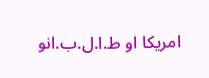امريکا او ط.ا.ل.ب.انو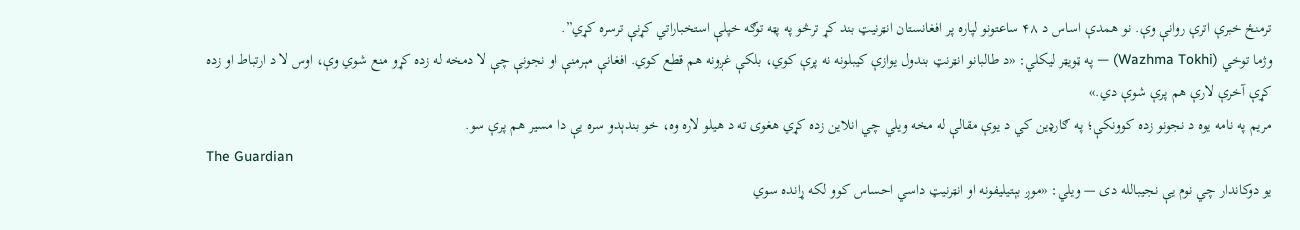ترمنځ خبرې اترې روانې وې. نو همدې اساس د ۴۸ ساعتونو لپاره پر افغانستان انټرنيټ بند کړ ترڅو په پټه توګه خپلې استخباراتي کړنې ترسره کړي”.
وژما توخي (Wazhma Tokhi) — په ټویټر لیکلي: «د طالبانو انټرنټ بندول یوازې کیبلونه نه پرې کوي، بلکې غږونه هم قطع کوي. افغانې مېرمنې او نجونې چې لا دمخه له زده کړو منع شوي وې، اوس لا د ارتباط او زده کړې آخرې لارې هم پرې شوې دي.»
مریم په نامه يوه د نجونو زده کوونکې؛ په ګارډین کي د یوې مقالې له مخه ویلي چي انلاین زده کړي هغوی ته د هیلو لاره وه، خو بندېدو سره یې دا مسیر هم پرې سو.
The Guardian
یو دوکاندار چي نوم یې نجیبالله دی — ویلي: «موږ بېتیلیفونه او انټرنیټ داسي احساس کوو لکه ړانده سوي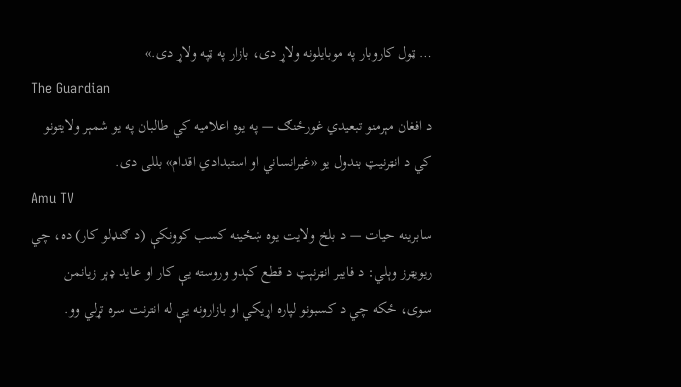… ټول کاروبار په موبایلونه ولاړ دی، بازار په ټپه ولاړ دی.»
The Guardian
د افغان مېرمنو تبعیدي غورځنګ — په یوه اعلامیه کي طالبان په یو شمېر ولایتونو کي د انټرنیټ بندول یو «غیرانساني او استبدادي اقدام» بللی دی.
Amu TV
سابرینه حیات — د بلخ ولایت یوه ښځینه کسب کوونکې (د ګنډلو کار) ده، چي ریویټرز وېلي: د فایبر انټرنېټ د قطع کېدو وروسته یې کار او عاید ډېر زیانمن سوی، ځکه چي د کسبونو لپاره اړیکي او بازارونه یې له انترنت سره تړلي وو.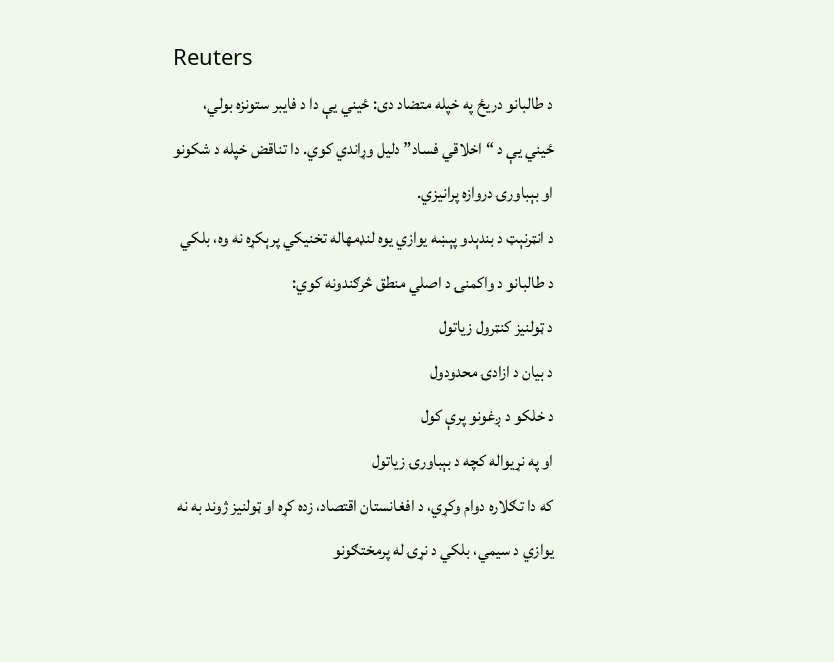Reuters
د طالبانو دریځ په خپله متضاد دی: ځیني یې دا د فایبر ستونزه بولي، ځیني یې د “اخلاقي فساد” دلیل وړاندي کوي. دا تناقض خپله د شکونو او بېباورۍ دروازه پرانیزي.
د انټرنېټ د بندېدو پېښه یوازي یوه لنډمهاله تخنیکي پرېکړه نه وه، بلکي د طالبانو د واکمنۍ د اصلي منطق څرګندونه کوي:
د ټولنیز کنټرول زیاتول
د بیان د ازادۍ محدودول
د خلکو د ږغونو پرې کول
او په نړيواله کچه د بېباورۍ زیاتول
که دا تګلاره دوام وکړي، د افغانستان اقتصاد، زده کړه او ټولنیز ژوند به نه یوازي د سیمي، بلکي د نړۍ له پرمختګونو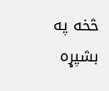څخه په بشپړه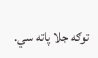توګه جلا پاته سي.